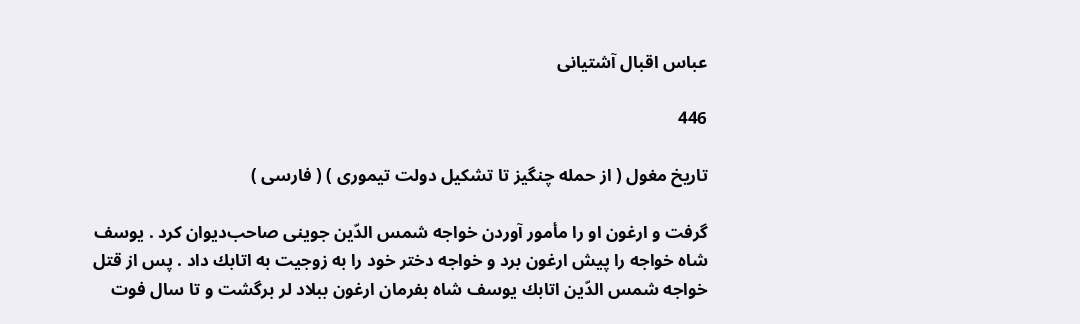عباس اقبال آشتيانى

446

تاريخ مغول ( از حمله چنگيز تا تشكيل دولت تيمورى ) ( فارسى )

گرفت و ارغون او را مأمور آوردن خواجه شمس الدّين جوينى صاحب‌ديوان كرد . يوسف شاه خواجه را پيش ارغون برد و خواجه دختر خود را به زوجيت به اتابك داد . پس از قتل خواجه شمس الدّين اتابك يوسف شاه بفرمان ارغون ببلاد لر برگشت و تا سال فوت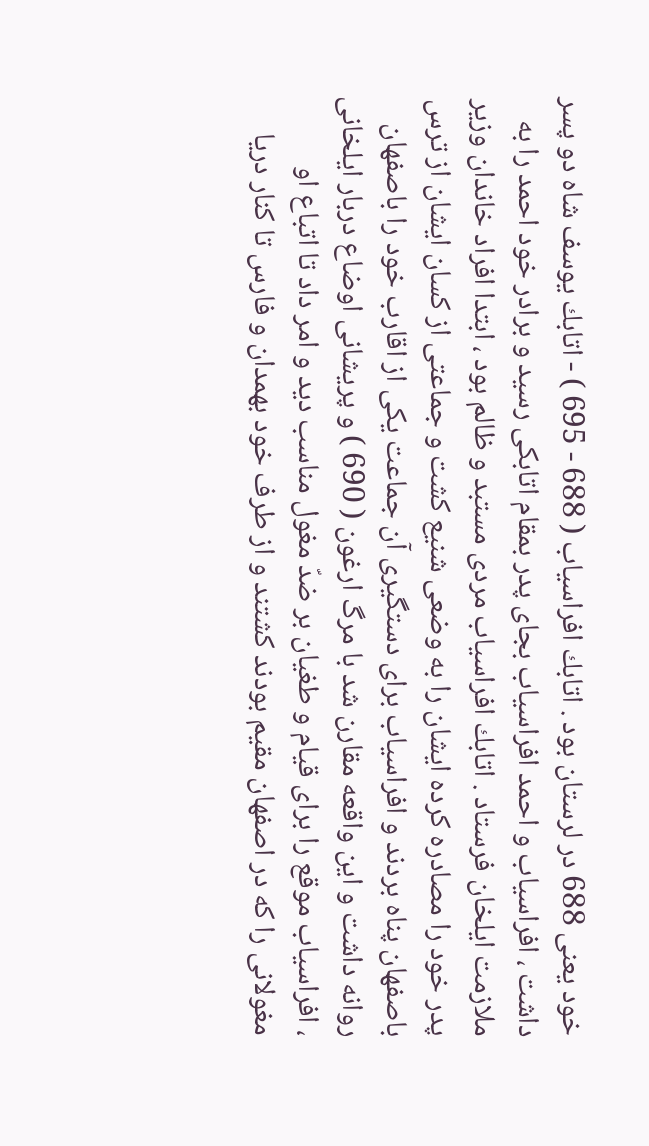خود يعنى 688 در لرستان بود . اتابك افراسياب ( 688 - 695 ) - اتابك يوسف شاه دو پسر داشت ، افراسياب و احمد افراسياب بجاى پدر بمقام اتابكى رسيد و برادر خود احمد را به ملازمت ايلخان فرستاد . اتابك افراسياب مردى مستبد و ظالم بود ، ابتدا افراد خاندان وزير پدر خود را مصادره كرده ايشان را به وضعى شنيع كشت و جماعتى از كسان ايشان از ترس باصفهان پناه بردند و افراسياب براى دستگيرى آن جماعت يكى از اقارب خود را باصفهان روانه داشت و اين واقعه مقارن شد با مرگ ارغون ( 690 ) و پريشانى اوضاع دربار ايلخانى ، افراسياب موقع را براى قيام و طغيان بر ضدّ مغول مناسب ديد و امر داد تا اتباع او مغولانى را كه در اصفهان مقيم بودند كشتند و از طرف خود بهمدان و فارس تا كنار دريا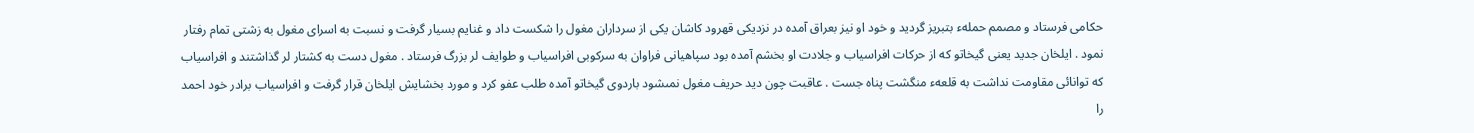حكامى فرستاد و مصمم حملهء بتبريز گرديد و خود او نيز بعراق آمده در نزديكى قهرود كاشان يكى از سرداران مغول را شكست داد و غنايم بسيار گرفت و نسبت به اسراى مغول به زشتى تمام رفتار نمود . ايلخان جديد يعنى گيخاتو كه از حركات افراسياب و جلادت او بخشم آمده بود سپاهيانى فراوان به سركوبى افراسياب و طوايف لر بزرگ فرستاد . مغول دست به كشتار لر گذاشتند و افراسياب كه توانائى مقاومت نداشت به قلعهء منگشت پناه جست . عاقبت چون ديد حريف مغول نمىشود باردوى گيخاتو آمده طلب عفو كرد و مورد بخشايش ايلخان قرار گرفت و افراسياب برادر خود احمد را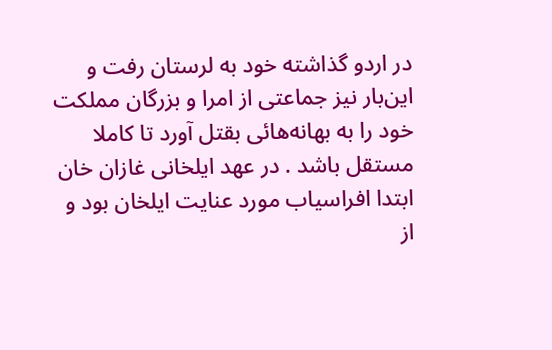در اردو گذاشته خود به لرستان رفت و اين‌بار نيز جماعتى از امرا و بزرگان مملكت خود را به بهانه‌هائى بقتل آورد تا كاملا مستقل باشد . در عهد ايلخانى غازان خان ابتدا افراسياب مورد عنايت ايلخان بود و از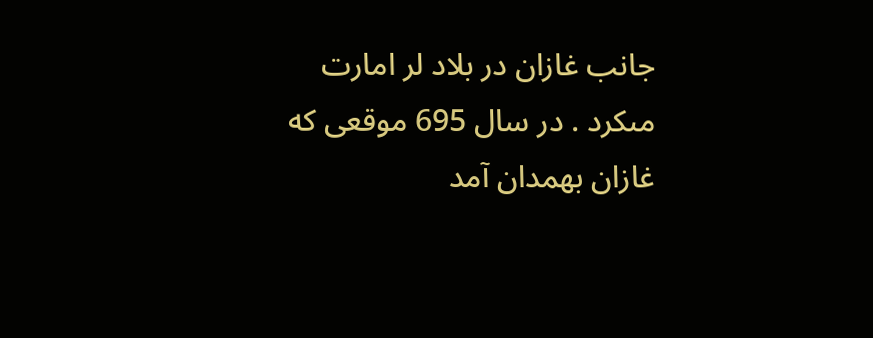جانب غازان در بلاد لر امارت مىكرد . در سال 695 موقعى كه غازان بهمدان آمد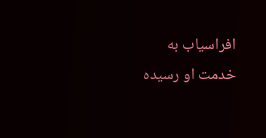افراسياب به خدمت او رسيده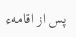پس از اقامهء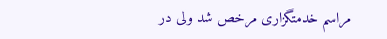مراسم خدمتگزارى مرخص شد ولى در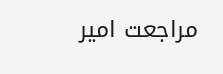مراجعت امير